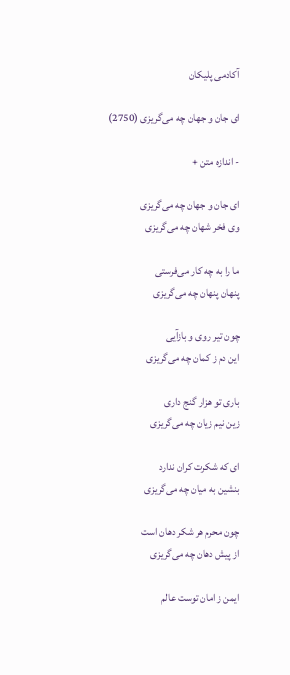آکادمی پلیکان

ای جان و جهان چه می‌گریزی (2750)

- اندازه متن +

ای جان و جهان چه می‌گریزی
وی فخر شهان چه می‌گریزی

ما را به چه کار می‌فرستی
پنهان پنهان چه می‌گریزی

چون تیر روی و بازآیی
این دم ز کمان چه می‌گریزی

باری تو هزار گنج داری
زین نیم زیان چه می‌گریزی

ای که شکرت کران ندارد
بنشین به میان چه می‌گریزی

چون محرم هر شکر دهان است
از پیش دهان چه می‌گریزی

ایمن ز امان توست عالم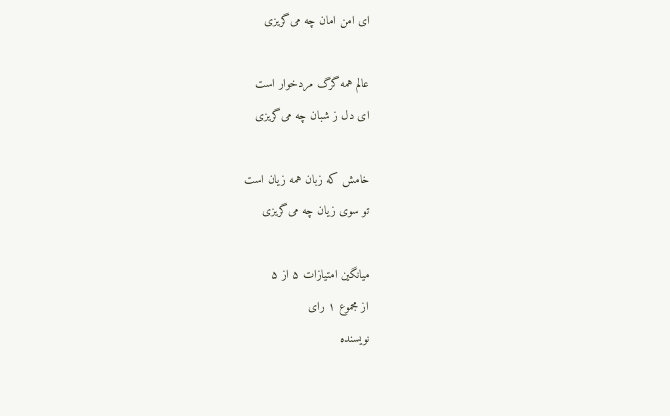ای امن امان چه می‌گریزی

عالم همه گرگ مردخوار است
ای دل ز شبان چه می‌گریزی

خامش که زبان همه زیان است
تو سوی زیان چه می‌گریزی

میانگین امتیازات ۵ از ۵
از مجموع ۱ رای
نویسنده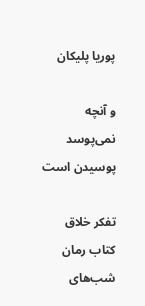پوریا پلیکان

و آنچه نمی‌پوسد پوسیدن است

تفکر خلاق
کتاب رمان شب‌های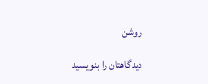روشن

دیدگاهتان را بنویسید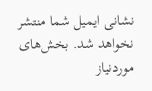نشانی ایمیل شما منتشر نخواهد شد. بخش‌های موردنیاز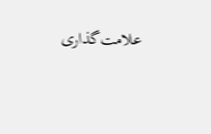علامت‌گذاری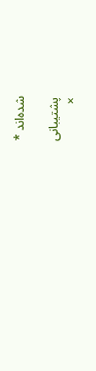شده‌اند *

پشتیبانی
×